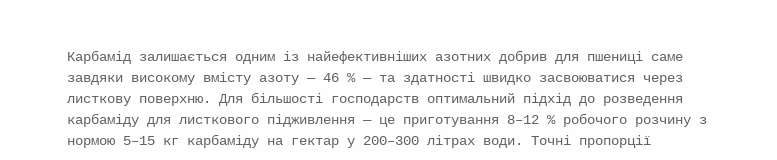Карбамід залишається одним із найефективніших азотних добрив для пшениці саме завдяки високому вмісту азоту — 46 % — та здатності швидко засвоюватися через листкову поверхню. Для більшості господарств оптимальний підхід до розведення карбаміду для листкового підживлення — це приготування 8–12 % робочого розчину з нормою 5–15 кг карбаміду на гектар у 200–300 літрах води. Точні пропорції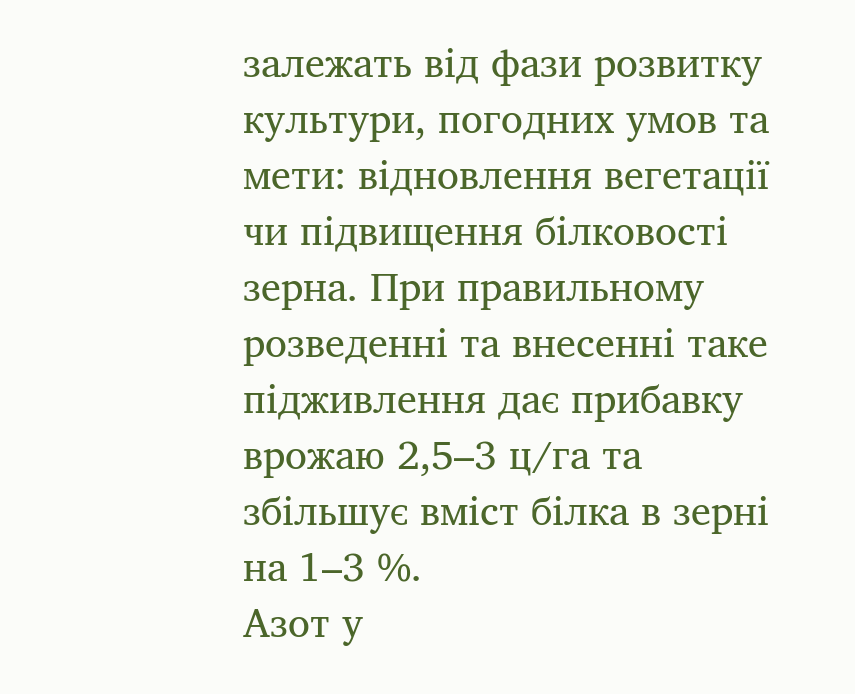залежать від фази розвитку культури, погодних умов та мети: відновлення вегетації чи підвищення білковості зерна. При правильному розведенні та внесенні таке підживлення дає прибавку врожаю 2,5–3 ц/га та збільшує вміст білка в зерні на 1–3 %.
Азот у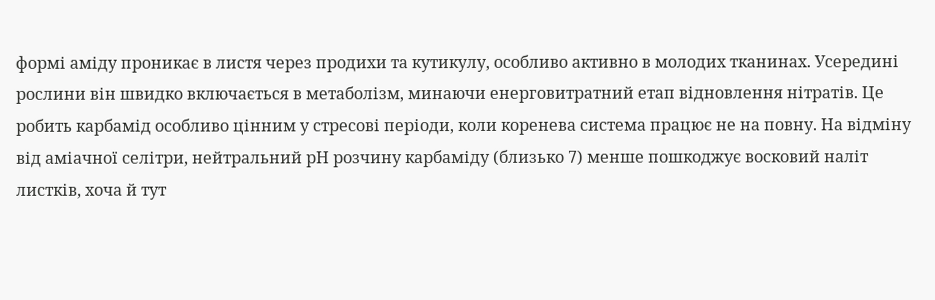формі аміду проникає в листя через продихи та кутикулу, особливо активно в молодих тканинах. Усередині рослини він швидко включається в метаболізм, минаючи енерговитратний етап відновлення нітратів. Це робить карбамід особливо цінним у стресові періоди, коли коренева система працює не на повну. На відміну від аміачної селітри, нейтральний рН розчину карбаміду (близько 7) менше пошкоджує восковий наліт листків, хоча й тут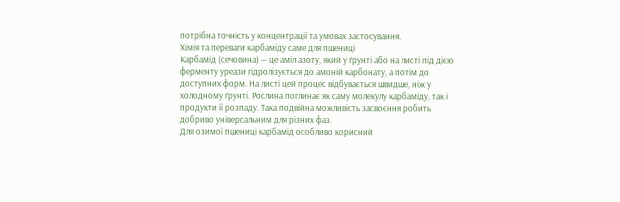потрібна точність у концентрації та умовах застосування.
Хімія та переваги карбаміду саме для пшениці
Карбамід (сечовина) — це аміл азоту, який у ґрунті або на листі під дією ферменту уреази гідролізується до амоній карбонату, а потім до доступних форм. На листі цей процес відбувається швидше, ніж у холодному ґрунті. Рослина поглинає як саму молекулу карбаміду, так і продукти її розпаду. Така подвійна можливість засвоєння робить добриво універсальним для різних фаз.
Для озимої пшениці карбамід особливо корисний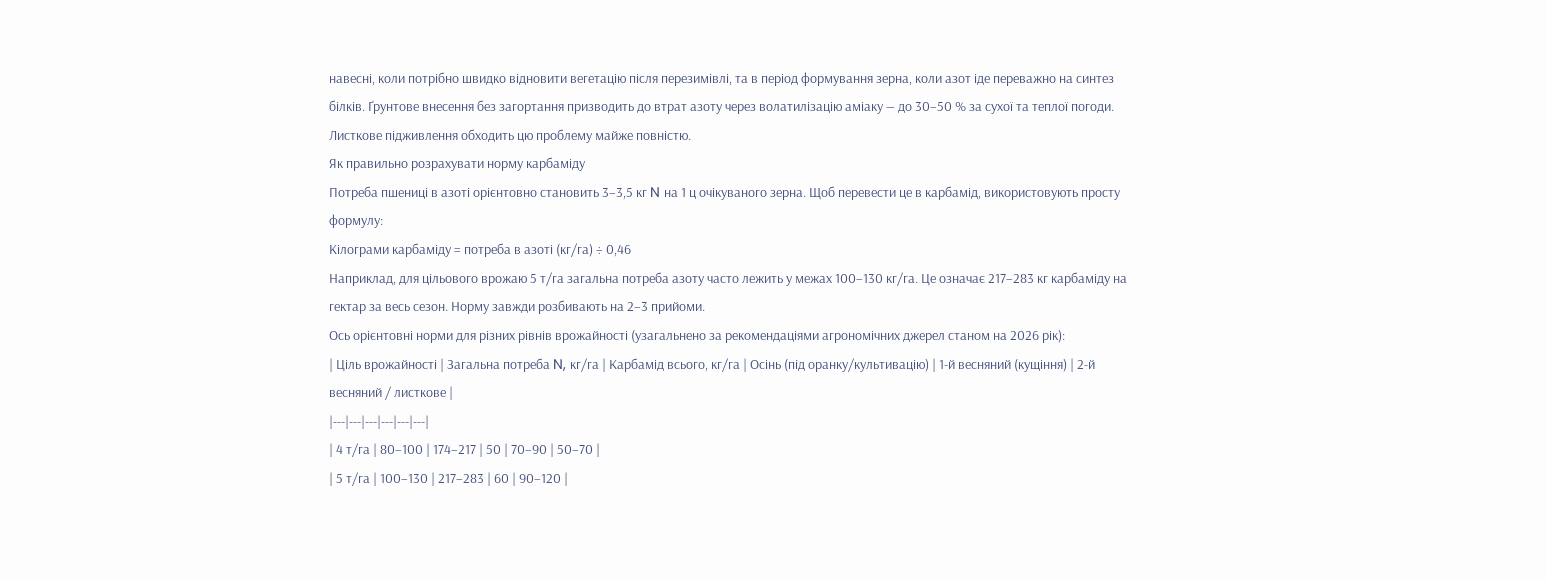навесні, коли потрібно швидко відновити вегетацію після перезимівлі, та в період формування зерна, коли азот іде переважно на синтез білків. Ґрунтове внесення без загортання призводить до втрат азоту через волатилізацію аміаку — до 30–50 % за сухої та теплої погоди. Листкове підживлення обходить цю проблему майже повністю.
Як правильно розрахувати норму карбаміду
Потреба пшениці в азоті орієнтовно становить 3–3,5 кг N на 1 ц очікуваного зерна. Щоб перевести це в карбамід, використовують просту формулу:
Кілограми карбаміду = потреба в азоті (кг/га) ÷ 0,46
Наприклад, для цільового врожаю 5 т/га загальна потреба азоту часто лежить у межах 100–130 кг/га. Це означає 217–283 кг карбаміду на гектар за весь сезон. Норму завжди розбивають на 2–3 прийоми.
Ось орієнтовні норми для різних рівнів врожайності (узагальнено за рекомендаціями агрономічних джерел станом на 2026 рік):
| Ціль врожайності | Загальна потреба N, кг/га | Карбамід всього, кг/га | Осінь (під оранку/культивацію) | 1-й весняний (кущіння) | 2-й весняний / листкове |
|---|---|---|---|---|---|
| 4 т/га | 80–100 | 174–217 | 50 | 70–90 | 50–70 |
| 5 т/га | 100–130 | 217–283 | 60 | 90–120 |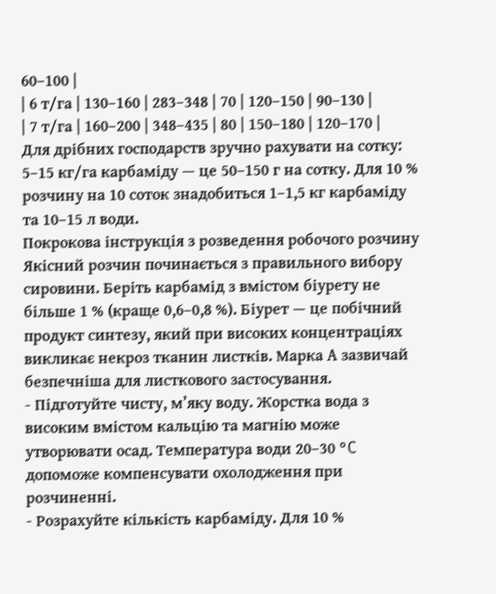60–100 |
| 6 т/га | 130–160 | 283–348 | 70 | 120–150 | 90–130 |
| 7 т/га | 160–200 | 348–435 | 80 | 150–180 | 120–170 |
Для дрібних господарств зручно рахувати на сотку: 5–15 кг/га карбаміду — це 50–150 г на сотку. Для 10 % розчину на 10 соток знадобиться 1–1,5 кг карбаміду та 10–15 л води.
Покрокова інструкція з розведення робочого розчину
Якісний розчин починається з правильного вибору сировини. Беріть карбамід з вмістом біурету не більше 1 % (краще 0,6–0,8 %). Біурет — це побічний продукт синтезу, який при високих концентраціях викликає некроз тканин листків. Марка А зазвичай безпечніша для листкового застосування.
- Підготуйте чисту, м’яку воду. Жорстка вода з високим вмістом кальцію та магнію може утворювати осад. Температура води 20–30 °C допоможе компенсувати охолодження при розчиненні.
- Розрахуйте кількість карбаміду. Для 10 %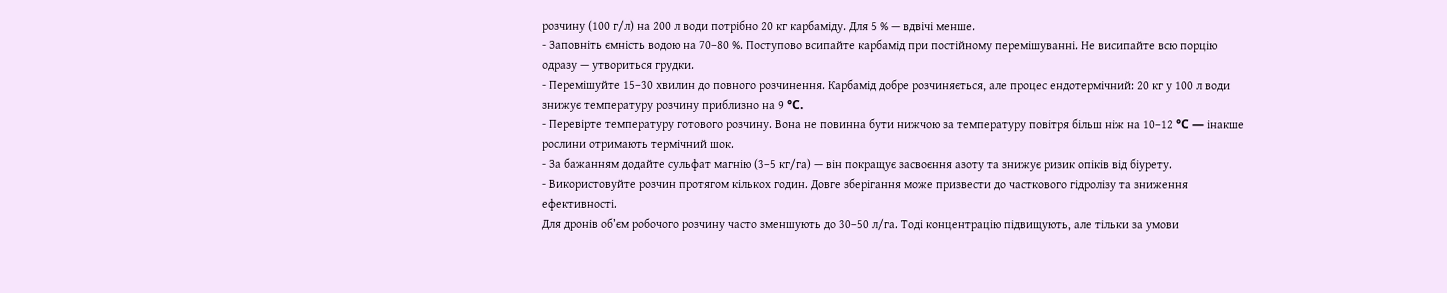розчину (100 г/л) на 200 л води потрібно 20 кг карбаміду. Для 5 % — вдвічі менше.
- Заповніть ємність водою на 70–80 %. Поступово всипайте карбамід при постійному перемішуванні. Не висипайте всю порцію одразу — утвориться грудки.
- Перемішуйте 15–30 хвилин до повного розчинення. Карбамід добре розчиняється, але процес ендотермічний: 20 кг у 100 л води знижує температуру розчину приблизно на 9 °C.
- Перевірте температуру готового розчину. Вона не повинна бути нижчою за температуру повітря більш ніж на 10–12 °C — інакше рослини отримають термічний шок.
- За бажанням додайте сульфат магнію (3–5 кг/га) — він покращує засвоєння азоту та знижує ризик опіків від біурету.
- Використовуйте розчин протягом кількох годин. Довге зберігання може призвести до часткового гідролізу та зниження ефективності.
Для дронів об’єм робочого розчину часто зменшують до 30–50 л/га. Тоді концентрацію підвищують, але тільки за умови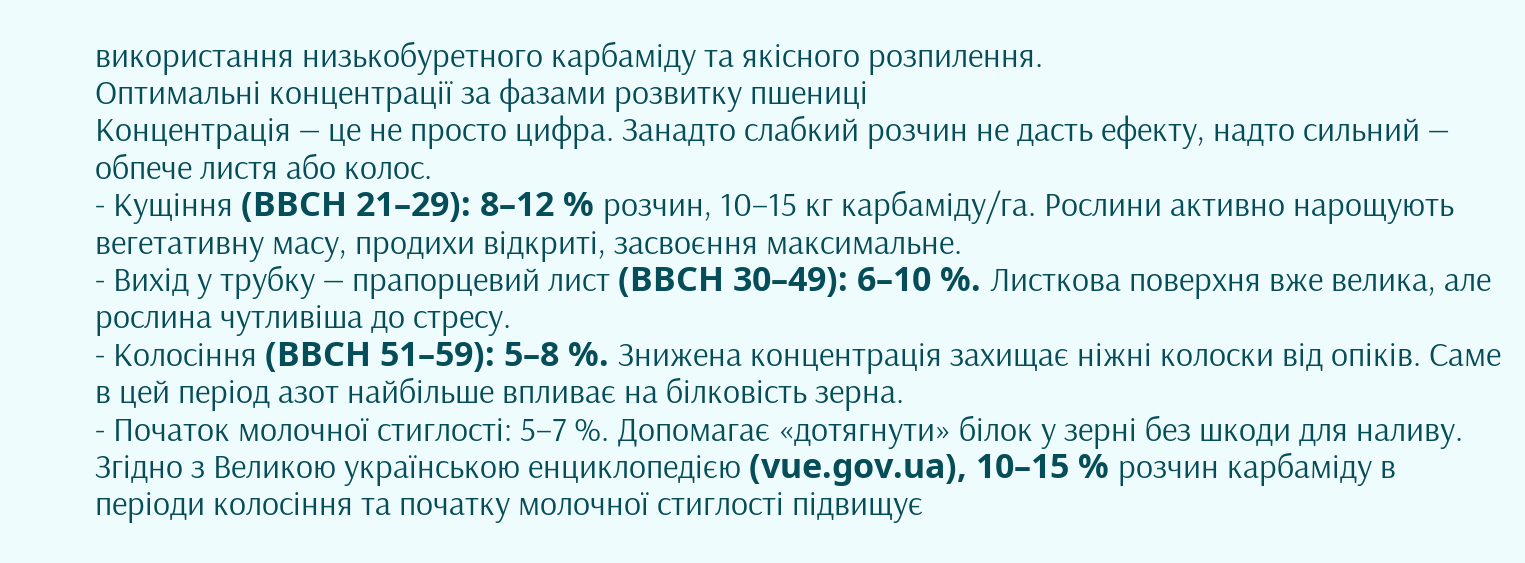використання низькобуретного карбаміду та якісного розпилення.
Оптимальні концентрації за фазами розвитку пшениці
Концентрація — це не просто цифра. Занадто слабкий розчин не дасть ефекту, надто сильний — обпече листя або колос.
- Кущіння (BBCH 21–29): 8–12 % розчин, 10–15 кг карбаміду/га. Рослини активно нарощують вегетативну масу, продихи відкриті, засвоєння максимальне.
- Вихід у трубку — прапорцевий лист (BBCH 30–49): 6–10 %. Листкова поверхня вже велика, але рослина чутливіша до стресу.
- Колосіння (BBCH 51–59): 5–8 %. Знижена концентрація захищає ніжні колоски від опіків. Саме в цей період азот найбільше впливає на білковість зерна.
- Початок молочної стиглості: 5–7 %. Допомагає «дотягнути» білок у зерні без шкоди для наливу.
Згідно з Великою українською енциклопедією (vue.gov.ua), 10–15 % розчин карбаміду в періоди колосіння та початку молочної стиглості підвищує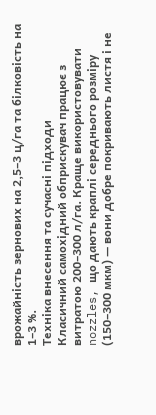врожайність зернових на 2,5–3 ц/га та білковість на 1–3 %.
Техніка внесення та сучасні підходи
Класичний самохідний обприскувач працює з витратою 200–300 л/га. Краще використовувати nozzles, що дають краплі середнього розміру (150–300 мкм) — вони добре покривають листя і не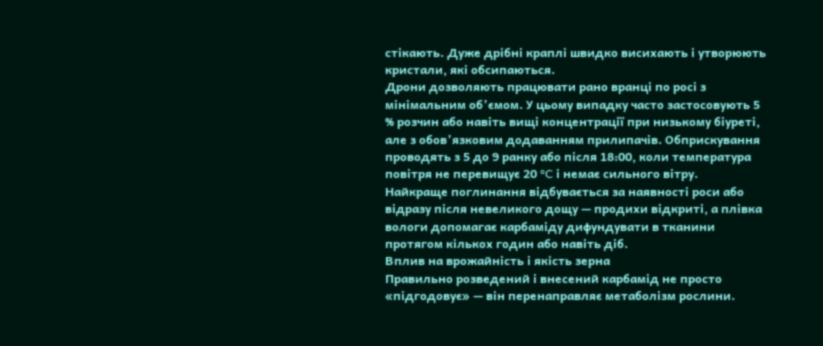стікають. Дуже дрібні краплі швидко висихають і утворюють кристали, які обсипаються.
Дрони дозволяють працювати рано вранці по росі з мінімальним об’ємом. У цьому випадку часто застосовують 5 % розчин або навіть вищі концентрації при низькому біуреті, але з обов’язковим додаванням прилипачів. Обприскування проводять з 5 до 9 ранку або після 18:00, коли температура повітря не перевищує 20 °C і немає сильного вітру.
Найкраще поглинання відбувається за наявності роси або відразу після невеликого дощу — продихи відкриті, а плівка вологи допомагає карбаміду дифундувати в тканини протягом кількох годин або навіть діб.
Вплив на врожайність і якість зерна
Правильно розведений і внесений карбамід не просто «підгодовує» — він перенаправляє метаболізм рослини.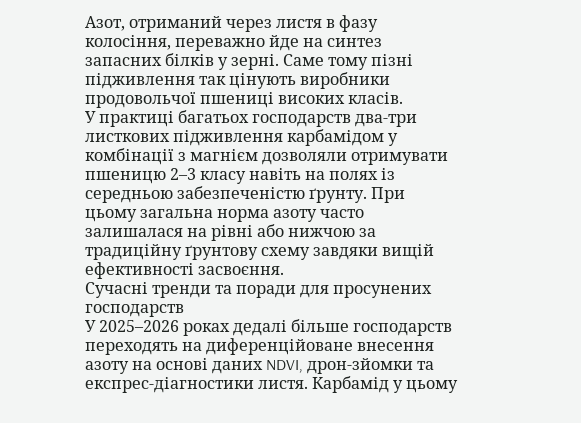Азот, отриманий через листя в фазу колосіння, переважно йде на синтез запасних білків у зерні. Саме тому пізні підживлення так цінують виробники продовольчої пшениці високих класів.
У практиці багатьох господарств два-три листкових підживлення карбамідом у комбінації з магнієм дозволяли отримувати пшеницю 2–3 класу навіть на полях із середньою забезпеченістю ґрунту. При цьому загальна норма азоту часто залишалася на рівні або нижчою за традиційну ґрунтову схему завдяки вищій ефективності засвоєння.
Сучасні тренди та поради для просунених господарств
У 2025–2026 роках дедалі більше господарств переходять на диференційоване внесення азоту на основі даних NDVI, дрон-зйомки та експрес-діагностики листя. Карбамід у цьому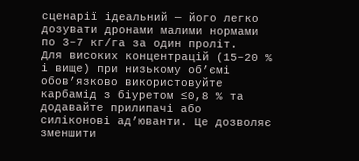сценарії ідеальний — його легко дозувати дронами малими нормами по 3–7 кг/га за один проліт.
Для високих концентрацій (15–20 % і вище) при низькому об’ємі обов’язково використовуйте карбамід з біуретом ≤0,8 % та додавайте прилипачі або силіконові ад’юванти. Це дозволяє зменшити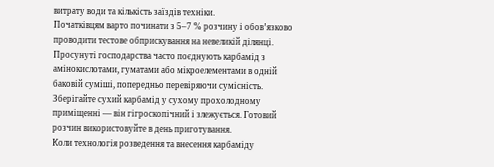витрату води та кількість заїздів техніки.
Початківцям варто починати з 5–7 % розчину і обов’язково проводити тестове обприскування на невеликій ділянці. Просунуті господарства часто поєднують карбамід з амінокислотами, гуматами або мікроелементами в одній баковій суміші, попередньо перевіряючи сумісність.
Зберігайте сухий карбамід у сухому прохолодному приміщенні — він гігроскопічний і злежується. Готовий розчин використовуйте в день приготування.
Коли технологія розведення та внесення карбаміду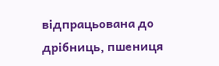відпрацьована до дрібниць, пшениця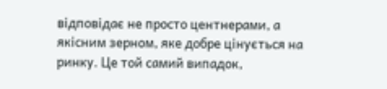відповідає не просто центнерами, а якісним зерном, яке добре цінується на ринку. Це той самий випадок,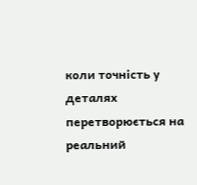коли точність у деталях перетворюється на реальний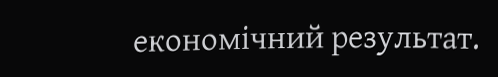економічний результат.